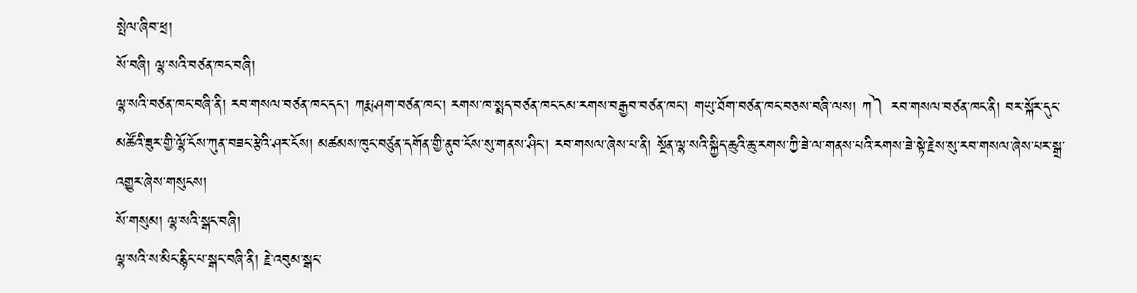སྤེལ་ཞིབ་ཕྲ།
སོ་བཞི། ལྷ་སའི་བཙན་ཁང་བཞི།
ལྷ་སའི་བཙན་ཁང་བཞི་ནི། རབ་གསལ་བཙན་ཁང་དང་། ཀརྨ་ཤག་བཙན་ཁང་། རགས་ཁ་སྨད་བཙན་ཁང་ངམ་རགས་བརྒྱབ་བཙན་ཁང་། གཡུ་ཐོག་བཙན་ཁང་བཅས་བཞི་ལས། ཀ༽ རབ་གསལ་བཙན་ཁང་ནི། བར་སྐོར་དུང་མཚོའི་ཟུར་གྱི་ལྷོ་ངོས་ཀུན་བཟང་རྩེའི་ཤར་ངོས། མཚམས་ཁུང་བཙུན་དགོན་གྱི་ནུབ་ངོས་སུ་གནས་ཤིང་། རབ་གསལ་ཞེས་པ་ནི། སྔོན་ལྷ་སའི་སྐྱིད་ཆུའི་ཆུ་རགས་ཀྱི་ཟེ་ལ་གནས་པའི་རགས་ཟེ་སྟེ་རྗེས་སུ་རབ་གསལ་ཞེས་པར་སྒྲ་འགྱུར་ཞེས་གསུངས།
སོ་གསུམ། ལྷ་སའི་སྒང་བཞི།
ལྷ་སའི་ས་མིང་རྙིང་པ་སྒང་བཞི་ནི། རྗེ་འབུམ་སྒང་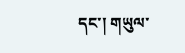དང་། གཡུལ་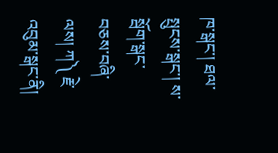ཁ་སྒང་། ཐལ་སྤུངས་སྒང་། ས་སྦོག་སྒང་བཅས་བཞི་ལས། ཀ༽ རྗེ་འབུམ་སྒང་ནི།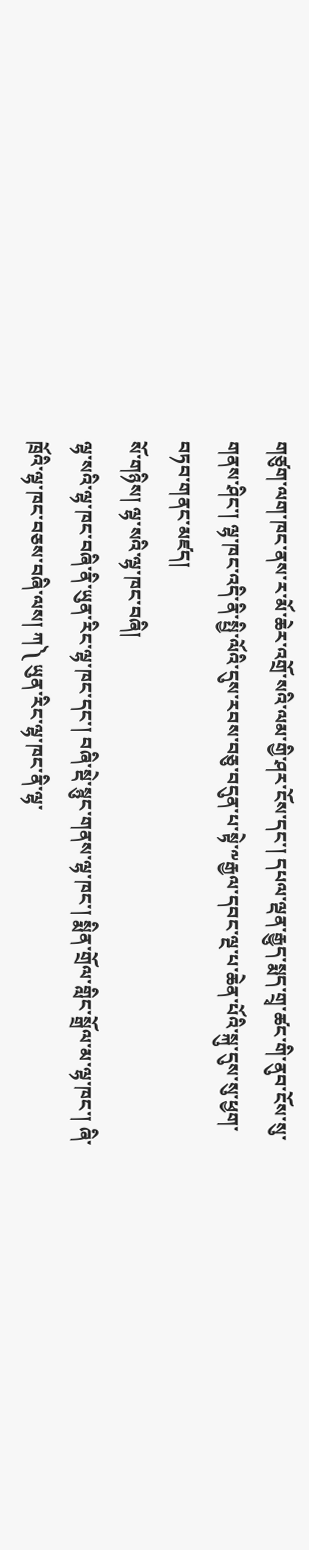གཙུག་ལག་ཁང་ནས་ར་མོ་ཆེར་འགྲོ་སའི་ལམ་གྱི་ཤར་ངོས་དང་། དཔལ་ལྡན་རྒྱུད་སྨད་གྲྭ་ཚང་གི་ནུབ་ངོས་སུ་གནས་ཤིང་། ལྷ་ཁང་འདི་ནི་སྤྱི་ལོའི་དུས་རབས་བཅུ་བདུན་པ་སྟེ་༸རྒྱལ་དབང་ལྔ་པ་ཆེན་པོའི་སྐུ་དུས་སུ་ཕྱག་བཏབ་གནང་མཛད།
སོ་གཉིས། ལྷ་སའི་ལྷ་ཁང་བཞི།
ལྷ་སའི་ལྷ་ཁང་བཞི་ནི་ཡུན་རིང་ལྷ་ཁང་དང་། བཞི་སྡེ་སྙུང་གནས་ལྷ་ཁང་། སྨིན་གྲོལ་གླིང་སྒྲོལ་མ་ལྷ་ཁང་། ཞི་ཁྲོའི་ལྷ་ཁང་བཅས་བཞི་ལས། ཀ༽ ཡུན་རིང་ལྷ་ཁང་ནི་ལྷ་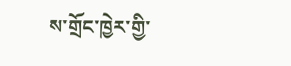ས་གྲོང་ཁྱེར་གྱི་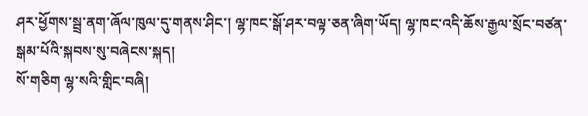ཤར་ཕྱོགས་སྦྲ་ནག་ཞོལ་ཁུལ་དུ་གནས་ཤིང་། ལྷ་ཁང་སྒོ་ཤར་བལྟ་ཅན་ཞིག་ཡོད། ལྷ་ཁང་འདི་ཆོས་རྒྱལ་སྲོང་བཙན་སྒམ་པོའི་སྐབས་སུ་བཞེངས་སྐད།
སོ་གཅིག ལྷ་སའི་གླིང་བཞི།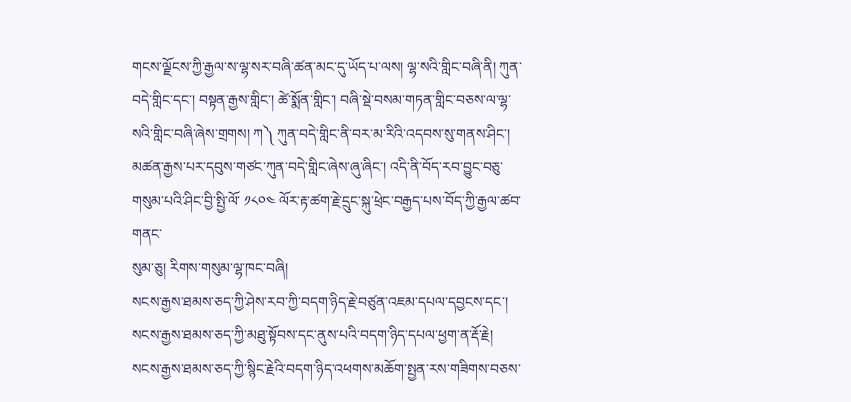གངས་ལྗོངས་ཀྱི་རྒྱལ་ས་ལྷ་སར་བཞི་ཚན་མང་དུ་ཡོད་པ་ལས། ལྷ་སའི་གླིང་བཞི་ནི། ཀུན་བདེ་གླིང་དང་། བསྟན་རྒྱས་གླིང་། ཚེ་སྨོན་གླིང་། བཞི་སྡེ་བསམ་གཏན་གླིང་བཅས་ལ་ལྷ་སའི་གླིང་བཞི་ཞེས་གྲགས། ཀ༽ ཀུན་བདེ་གླིང་ནི་བར་མ་རིའི་འདབས་སུ་གནས་ཤིང་། མཚན་རྒྱས་པར་དབུས་གཙང་ཀུན་བདེ་གླིང་ཞེས་ཞུ་ཞིང་། འདི་ནི་བོད་རབ་བྱུང་བཅུ་གསུམ་པའི་ཤིང་བྱི་སྤྱི་ལོ་ ༡༨༠༤ ལོར་རྟ་ཚག་རྗེ་དྲུང་སྐུ་ཕྲེང་བརྒྱད་པས་བོད་ཀྱི་རྒྱལ་ཚབ་གནང་
སུམ་ཅུ། རིགས་གསུམ་ལྷ་ཁང་བཞི།
སངས་རྒྱས་ཐམས་ཅད་ཀྱི་ཤེས་རབ་ཀྱི་བདག་ཉིད་རྗེ་བཙུན་འཇམ་དཔལ་དབྱངས་དང་། སངས་རྒྱས་ཐམས་ཅད་ཀྱི་མཐུ་སྟོབས་དང་ནུས་པའི་བདག་ཉིད་དཔལ་ཕྱག་ན་རྡོ་རྗེ། སངས་རྒྱས་ཐམས་ཅད་ཀྱི་སྙིང་རྗེའི་བདག་ཉིད་འཕགས་མཆོག་སྤྱན་རས་གཟིགས་བཅས་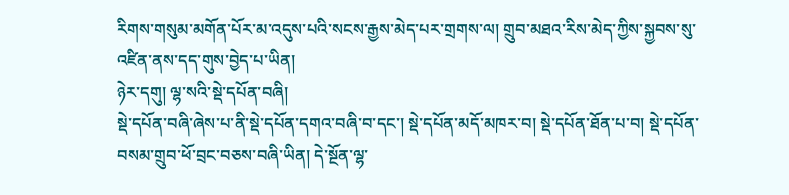རིགས་གསུམ་མགོན་པོར་མ་འདུས་པའི་སངས་རྒྱས་མེད་པར་གྲགས་ལ། གྲུབ་མཐའ་རིས་མེད་ཀྱིས་སྐྱབས་སུ་འཛིན་ནས་དད་གུས་བྱེད་པ་ཡིན།
ཉེར་དགུ། ལྷ་སའི་སྡེ་དཔོན་བཞི།
སྡེ་དཔོན་བཞི་ཞེས་པ་ནི་སྡེ་དཔོན་དགའ་བཞི་བ་དང་། སྡེ་དཔོན་མདོ་མཁར་བ། སྡེ་དཔོན་ཐོན་པ་བ། སྡེ་དཔོན་བསམ་གྲུབ་ཕོ་བྲང་བཅས་བཞི་ཡིན། དེ་སྔོན་ལྷ་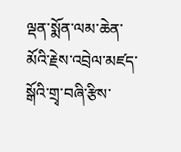ལྡན་སྨོན་ལམ་ཆེན་མོའི་རྗེས་འབྲེལ་མཛད་སྒོའི་གྲྭ་བཞི་རྩིས་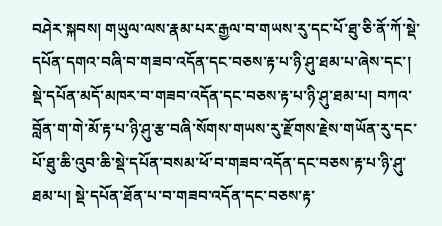བཤེར་སྐབས། གཡུལ་ལས་རྣམ་པར་རྒྱལ་བ་གཡས་རུ་དང་པོ་ཐུ་ཅི་ནོ་ཀོ་སྡེ་དཔོན་དགའ་བཞི་བ་གཟབ་འདོན་དང་བཅས་རྟ་པ་ཉི་ཤུ་ཐམ་པ་ཞེས་དང་། སྡེ་དཔོན་མདོ་མཁར་བ་གཟབ་འདོན་དང་བཅས་རྟ་པ་ཉི་ཤུ་ཐམ་པ། བཀའ་བློན་ག་གེ་མོ་རྟ་པ་ཉི་ཤུ་རྩ་བཞི་སོགས་གཡས་རུ་རྫོགས་རྗེས་གཡོན་རུ་དང་པོ་ཐུ་ཆི་འུབ་ཆི་སྡེ་དཔོན་བསམ་ཕོ་བ་གཟབ་འདོན་དང་བཅས་རྟ་པ་ཉི་ཤུ་ཐམ་པ། སྡེ་དཔོན་ཐོན་པ་བ་གཟབ་འདོན་དང་བཅས་རྟ་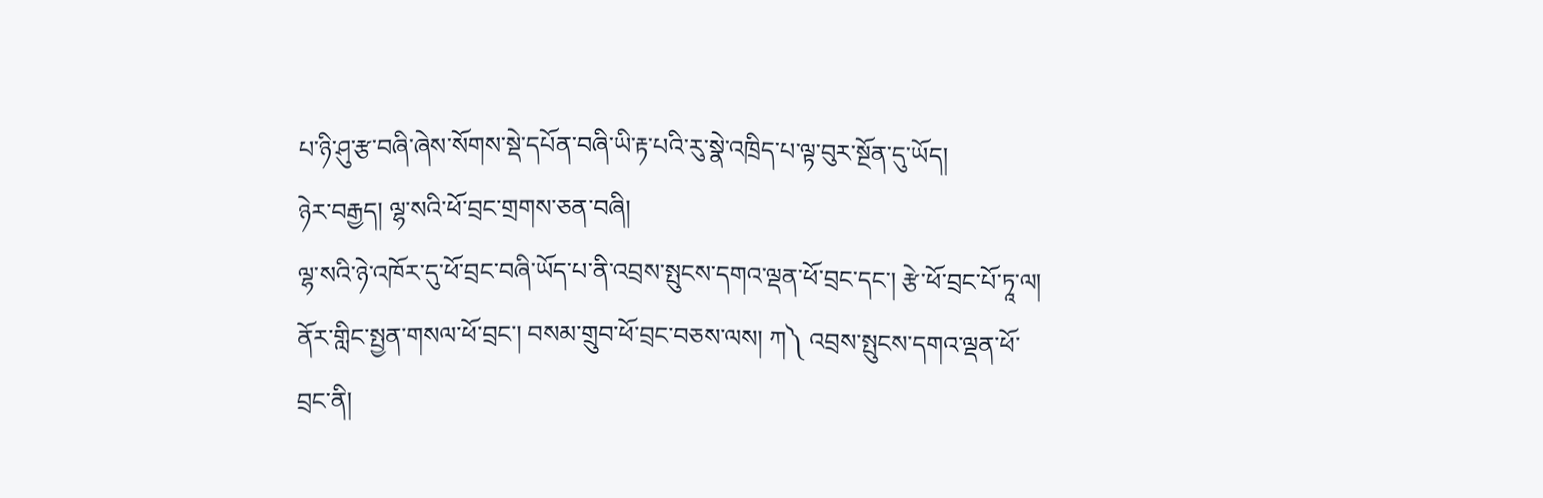པ་ཉི་ཤུ་རྩ་བཞི་ཞེས་སོགས་སྡེ་དཔོན་བཞི་ཡི་རྟ་པའི་རུ་སྣེ་འཁྲིད་པ་ལྟ་བུར་སྔོན་དུ་ཡོད།
ཉེར་བརྒྱད། ལྷ་སའི་ཕོ་བྲང་གྲགས་ཅན་བཞི།
ལྷ་སའི་ཉེ་འཁོར་དུ་ཕོ་བྲང་བཞི་ཡོད་པ་ནི་འབྲས་སྤུངས་དགའ་ལྡན་ཕོ་བྲང་དང་། རྩེ་ཕོ་བྲང་པོ་ཏཱ་ལ། ནོར་གླིང་སྤྱན་གསལ་ཕོ་བྲང་། བསམ་གྲུབ་ཕོ་བྲང་བཅས་ལས། ཀ༽ འབྲས་སྤུངས་དགའ་ལྡན་ཕོ་བྲང་ནི།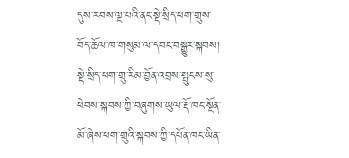དུས་རབས་ལྔ་པའི་ནང་སྡེ་སྲིད་ཕག་གྲུས་བོད་ཆོལ་ཁ་གསུམ་ལ་དབང་བསྒྱུར་སྐབས། སྡེ་སྲིད་ཕག་གྲུ་རིམ་བྱོན་འབྲས་སྤུངས་སུ་ཕེབས་སྐབས་ཀྱི་བཞུགས་ཡུལ་རྡོ་ཁང་སྔོན་མོ་ཞེས་ཕག་གྲུའི་སྐབས་ཀྱི་དཔོན་ཁང་ཡིན་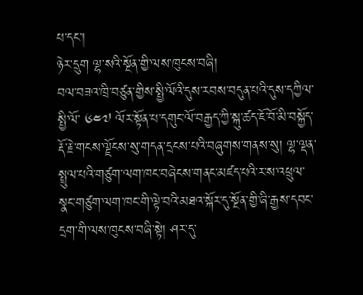པ་དང་།
ཉེར་དྲུག ལྷ་སའི་སྔོན་གྱི་ལས་ཁུངས་བཞི།
བལ་བཟའ་ཁྲི་བཙུན་གྱིས་སྤྱི་ལོའི་དུས་རབས་བདུན་པའི་དུས་དཀྱིལ་སྤྱི་ལོ་ ༦༤༧ ལོར་སྟོན་པ་དགུང་ལོ་བརྒྱད་ཀྱི་སྐུ་ཚད་ཇོ་བོ་མི་བསྐྱོད་རྡོ་རྗེ་གངས་ལྗོངས་སུ་གདན་དྲངས་པའི་བཞུགས་གནས་སུ། ལྷ་ལྡན་སྤྲུལ་པའི་གཙུག་ལག་ཁང་བཞེངས་གནང་མཛད་པའི་ར་ས་འཕྲུལ་སྣང་གཙུག་ལག་ཁང་གི་ལྟེ་བའི་མཐའ་སྐོར་དུ་སྔོན་གྱི་ཞི་རྒྱས་དབང་དྲག་གི་ལས་ཁུངས་བཞི་སྟེ། ཤར་དུ་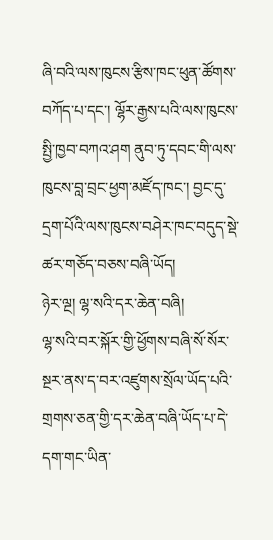ཞི་བའི་ལས་ཁུངས་རྩིས་ཁང་ཕུན་ཚོགས་བཀོད་པ་དང་། ལྷོར་རྒྱས་པའི་ལས་ཁུངས་སྤྱི་ཁྱབ་བཀའ་ཤག ནུབ་ཏུ་དབང་གི་ལས་ཁུངས་བླ་བྲང་ཕྱག་མཛོད་ཁང་། བྱང་དུ་དྲག་པོའི་ལས་ཁུངས་བཤེར་ཁང་བདུད་སྡེ་ཚར་གཅོད་བཅས་བཞི་ཡོད།
ཉེར་ལྔ། ལྷ་སའི་དར་ཆེན་བཞི།
ལྷ་སའི་བར་སྐོར་གྱི་ཕྱོགས་བཞི་སོ་སོར་སྔར་ནས་ད་བར་འཛུགས་སྲོལ་ཡོད་པའི་གྲགས་ཅན་གྱི་དར་ཆེན་བཞི་ཡོད་པ་དེ་དག་གང་ཡིན་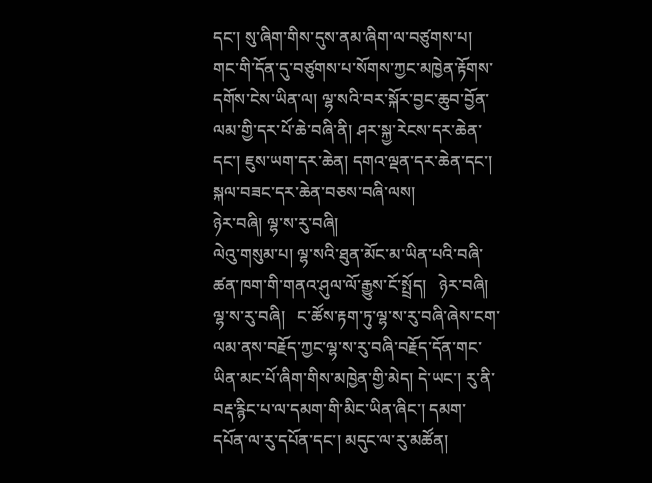དང་། སུ་ཞིག་གིས་དུས་ནམ་ཞིག་ལ་བཙུགས་པ། གང་གི་དོན་དུ་བཙུགས་པ་སོགས་ཀྱང་མཁྱེན་རྟོགས་དགོས་ངེས་ཡིན་ལ། ལྷ་སའི་བར་སྐོར་བྱང་ཆུབ་བྱོན་ལམ་གྱི་དར་པོ་ཆེ་བཞི་ནི། ཤར་སྐྱ་རེངས་དར་ཆེན་དང་། ཇུས་ཡག་དར་ཆེན། དགའ་ལྡན་དར་ཆེན་དང་། སྐལ་བཟང་དར་ཆེན་བཅས་བཞི་ལས།
ཉེར་བཞི། ལྷ་ས་རུ་བཞི།
ལེའུ་གསུམ་པ། ལྷ་སའི་ཐུན་མོང་མ་ཡིན་པའི་བཞི་ཚན་ཁག་གི་གནའ་ཤུལ་ལོ་རྒྱུས་ངོ་སྤྲོད།   ཉེར་བཞི། ལྷ་ས་རུ་བཞི།   ང་ཚོས་རྟག་ཏུ་ལྷ་ས་རུ་བཞི་ཞེས་ངག་ལམ་ནས་བརྗོད་ཀྱང་ལྷ་ས་རུ་བཞི་བརྗོད་དོན་གང་ཡིན་མང་པོ་ཞིག་གིས་མཁྱེན་གྱི་མེད། དེ་ཡང་། རུ་ནི་བརྡ་རྙིང་པ་ལ་དམག་གི་མིང་ཡིན་ཞིང་། དམག་དཔོན་ལ་རུ་དཔོན་དང་། མདུང་ལ་རུ་མཚོན།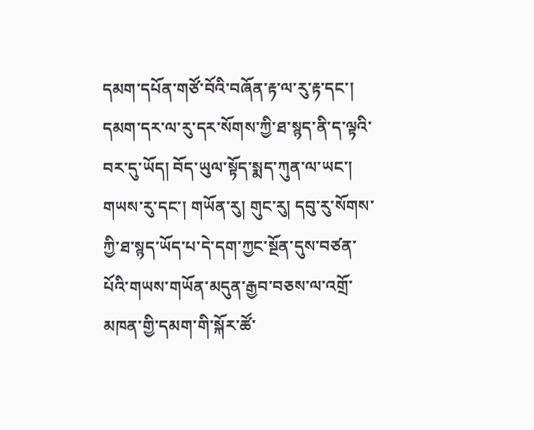དམག་དཔོན་གཙོ་བོའི་བཞོན་རྟ་ལ་རུ་རྟ་དང་། དམག་དར་ལ་རུ་དར་སོགས་ཀྱི་ཐ་སྙད་ནི་ད་ལྟའི་བར་དུ་ཡོད། བོད་ཡུལ་སྟོད་སྨད་ཀུན་ལ་ཡང་། གཡས་རུ་དང་། གཡོན་རུ། གུང་རུ། དབུ་རུ་སོགས་ཀྱི་ཐ་སྙད་ཡོད་པ་དེ་དག་ཀྱང་སྔོན་དུས་བཙན་པོའི་གཡས་གཡོན་མདུན་རྒྱབ་བཅས་ལ་འགྲོ་མཁན་གྱི་དམག་གི་སྐོར་ཚོ་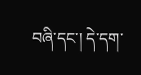བཞི་དང་། དེ་དག་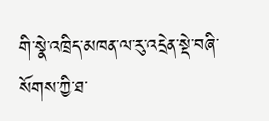གི་སྣེ་འཁྲིད་མཁན་ལ་རུ་འདྲེན་སྡེ་བཞི་སོགས་ཀྱི་ཐ་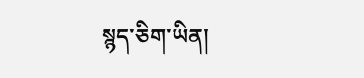སྙད་ཅིག་ཡིན།